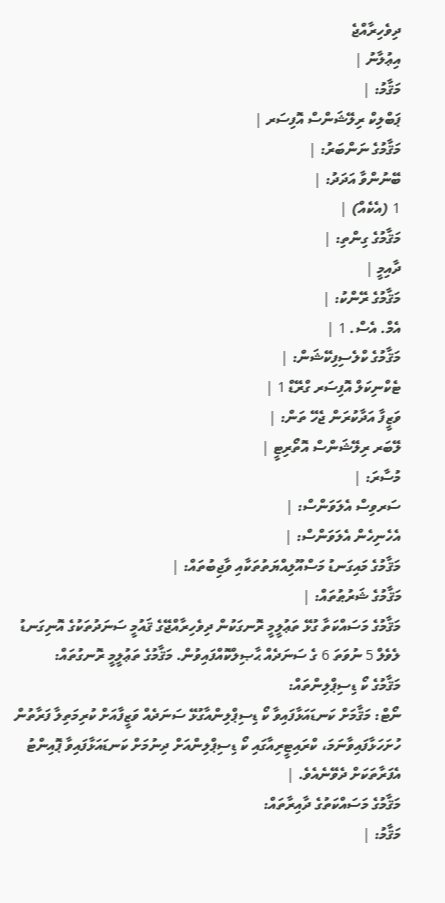ދިވެހިރާއްޖެ
އިޢުލާނު |
މަޤާމު: |
ޕަބްލިކް ރިލޭޝަންސް އޮފިސަރ |
މަޤާމުގެ ނަންބަރު: |
ބޭނުންވާ އަދަދު: |
1 (އެކެއް) |
މަޤާމުގެ ގިންތި: |
ދާއިމީ |
މަޤާމުގެ ރޭންކު: |
އެމް. އެސް. 1 |
މަޤާމުގެ ކްލެސިފިކޭޝަން: |
ޓެކްނިކަލް އޮފިސަރ ގްރޭޑް 1 |
ވަޒީފާ އަދާކުރަން ޖެހޭ ތަން: |
ލޭބަރ ރިލޭޝަންސް އޮތޯރިޓީ |
މުސާރަ: |
ސަރވިސް އެލަވަންސް: |
އެހެނިހެން އެލަވަންސް: |
މަޤާމުގެ މައިގަނޑު މަސްއޫލިއްޔަތުތަކާއި ވާޖިބުތައް: |
މަޤާމުގެ ޝަރުޠުތައް: |
މަޤާމުގެ މަސައްކަތާ ގުޅޭ ތަޢުލީމީ ރޮނގަކުން ދިވެހިރާއްޖޭގެ ޤައުމީ ސަނަދުތަކުގެ އޮނިގަނޑު ލެވެލް 5 ނުވަތަ 6 ގެ ސަނަދެއް ޙާޞިލްކޮއްފައިވުން. މަޤާމުގެ ތަޢުލީމީ ރޮނގުތައް:
މަޤާމުގެ ކޯ ޑިސިޕްލިންތައް:
ނޯޓް: މަޤާމަށް ކަނޑައަޅާފައިވާ ކޯ ޑިސިޕްލިންއާގުޅޭ ސަނަދެއް ވަޒީފާއަށް ކުރިމަތިލާ ފަރާތުން ހުށަހަޅާފައިވާނަމަ، ކްރައިޓީރިއާގައި ކޯ ޑިސިޕްލިންއަށް ދިނުމަށް ކަނޑައަޅާފައިވާ ޕޮއިންޓު އެފަރާތަކަށް ދެވޭނެއެވެ. |
މަޤާމުގެ މަސައްކަތުގެ ދާއިރާތައް:
މަޤާމު: |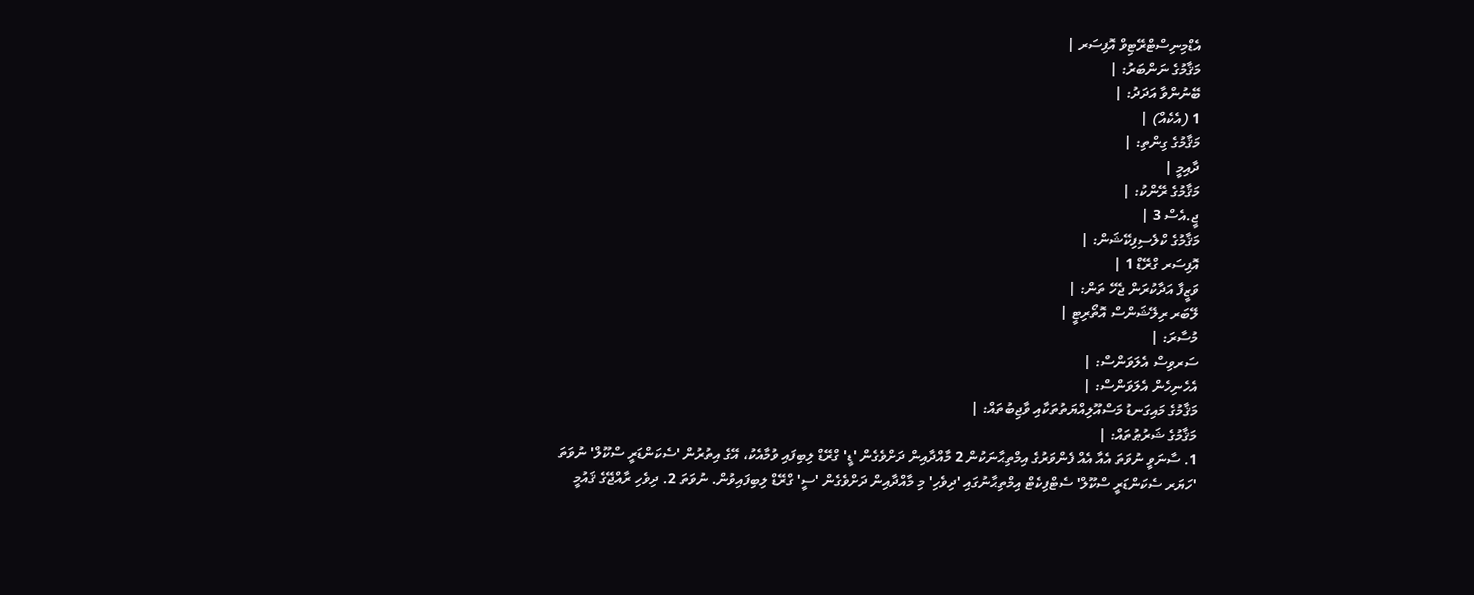އެޑްމިނިސްޓްރޭޓިވް އޮފިސަރ |
މަޤާމުގެ ނަންބަރު: |
ބޭނުންވާ އަދަދު: |
1 (އެކެއް) |
މަޤާމުގެ ގިންތި: |
ދާއިމީ |
މަޤާމުގެ ރޭންކު: |
ޖީ.އެސް 3 |
މަޤާމުގެ ކްލެސިފިކޭޝަން: |
އޮފިސަރ ގްރޭޑް 1 |
ވަޒީފާ އަދާކުރަން ޖެހޭ ތަން: |
ލޭބަރ ރިލޭޝަންސް އޮތޯރިޓީ |
މުސާރަ: |
ސަރވިސް އެލަވަންސް: |
އެހެނިހެން އެލަވަންސް: |
މަޤާމުގެ މައިގަނޑު މަސްއޫލިއްޔަތުތަކާއި ވާޖިބުތައް: |
މަޤާމުގެ ޝަރުޠުތައް: |
1. ސާނަވީ ނުވަތަ އެއާ އެއް ފެންވަރުގެ އިމްތިޙާނަކުން 2 މާއްދާއިން ދަށްވެގެން 'ޑީ' ގްރޭޑް ލިބިފައި ވުމާއެކު، އޭގެ އިތުރުން 'ސެކަންޑަރީ ސްކޫލް' ނުވަތަ 'ހަޔަރ ސެކަންޑަރީ ސްކޫލް' ސެޓްފިކެޓް އިމްތިޙާނުގައި 'ދިވެހި' މި މާއްދާއިން ދަށްވެގެން 'ސީ' ގްރޭޑް ލިބިފައިވުން. ނުވަތަ 2. ދިވެހި ރާއްޖޭގެ ޤައުމީ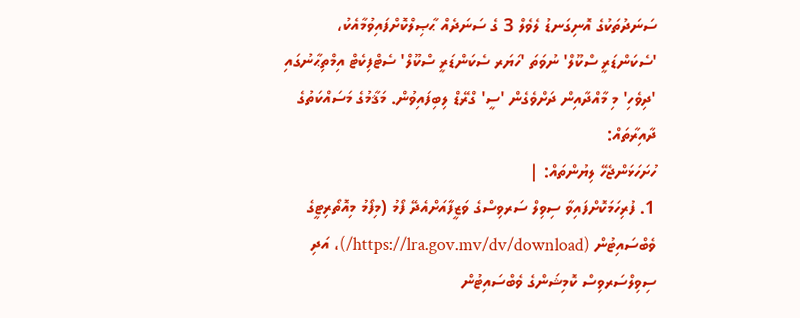ސަނަދުތަކުގެ އޮނިގަނޑު ލެވެލް 3 ގެ ސަނަދެއް ޙާޞިލްކޮށްފައިވުމާއެކު، 'ސެކަންޑަރީ ސްކޫލް' ނުވަތަ 'ހަޔަރ ސެކަންޑަރީ ސްކޫލް' ސެޓްފިކެޓް އިމްތިޙާނުގައި 'ދިވެހި' މި މާއްދާއިން ދަށްވެގެން 'ސީ' ގްރޭޑް ލިބިފައިވުން. މަޤާމުގެ މަސައްކަތުގެ ދާއިރާތައް:
ހުށަހަޅަންޖެހޭ ލިޔުންތައް: |
1. ފުރިހަމަކޮށްފައިވާ ސިވިލް ސަރވިސްގެ ވަޒީފާއަށްއެދޭ ފޯމު (މިފޯމު މިއޮތޯރިޓީގެ ވެބްސައިޓުން (https://lra.gov.mv/dv/download/)، އަދި ސިވިލްސަރވިސް ކޮމިޝަންގެ ވެބްސައިޓުން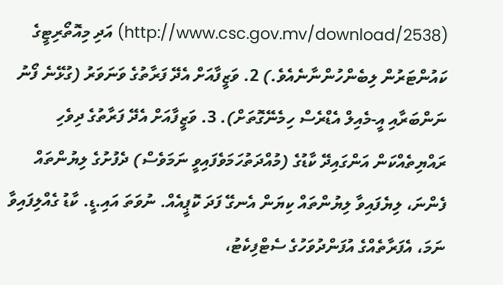(http://www.csc.gov.mv/download/2538) އަދި މިއޮތޯރިޓީގެ ކައުންޓަރުން ލިބެންހުންނާނެއެވެ.) 2. ވަޒީފާއަށް އެދޭ ފަރާތުގެ ވަނަވަރު (ގުޅޭނެ ފޯނު ނަންބަރާއި އީ-މެއިލް އެޑްރެސް ހިމެނޭގޮތަށް). 3. ވަޒީފާއަށް އެދޭ ފަރާތުގެ ދިވެހި ރައްޔިތެއްކަން އަންގައިދޭ ކާޑުގެ (މުއްދަތުހަމަވެފައިވީ ނަމަވެސް) ދެފުށުގެ ލިޔުންތައް ފެންނަ، ލިޔެފައިވާ ލިޔުންތައް ކިޔަން އެނގޭ ފަދަ ކޮޕީއެއް. ނުވަތަ އައި.ޑީ. ކާޑު ގެއްލިފައިވާ ނަމަ، އެފަރާތެއްގެ އުފަންދުވަހުގެ ސެޓްފިކެޓު،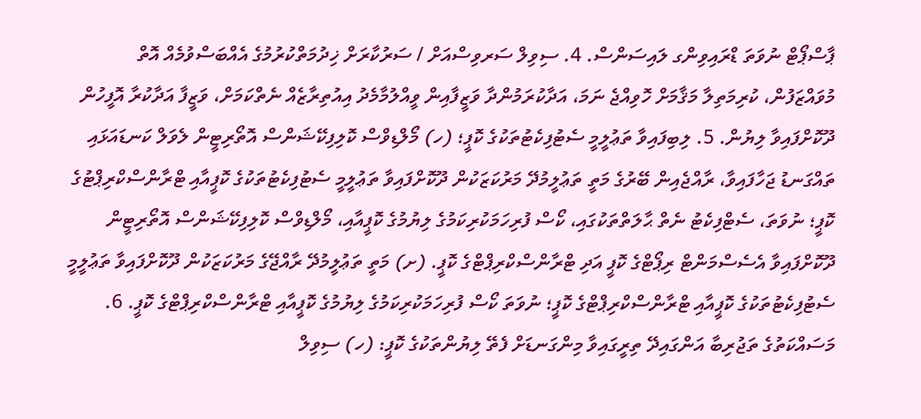ޕާސްޕޯޓް ނުވަތަ ޑްރައިވިންގ ލައިސަންސް. 4. ސިވިލް ސަރވިސްއަށް / ސަރުކާރަށް ޚިދުމަތްކުރުމުގެ އެއްބަސްވުމެއް އޮތް މުވައްޒަފުން، ކުރިމަތިލާ މަޤާމަށް ހޮވިއްޖެ ނަމަ، އަދާކުރަމުންދާ ވަޒީފާއިން ވީއްލުމާމެދު އިއުތިރާޒެއް ނެތްކަމަށް، ވަޒީފާ އަދާކުރާ އޮފީހުން ދޫކޮށްފައިވާ ލިޔުން. 5. ލިބިފައިވާ ތަޢުލީމީ ސެޓުފިކެޓުތަކުގެ ކޮޕީ؛ (ހ) މޯލްޑިވްސް ކޮލިފިކޭޝަންސް އޮތޯރިޓީން ލެވަލް ކަނޑައަޅައި ތައްގަނޑު ޖަހާފައިވާ، ރާއްޖެއިން ބޭރުގެ މަތީ ތަޢުލީމުދޭ މަރުކަޒަކުން ދޫކޮށްފައިވާ ތަޢުލީމީ ސެޓުފިކެޓުތަކުގެ ކޮޕީއާއި ޓްރާންސްކްރިޕްޓުގެ ކޮޕީ؛ ނުވަތަ، ސެޓްފިކެޓު ނެތް ޙާލަތްތަކުގައި، ކޯސް ފުރިހަމަކުރިކަމުގެ ލިޔުމުގެ ކޮޕީއާއި، މޯލްޑިވްސް ކޮލިފިކޭޝަންސް އޮތޯރިޓީން ދޫކޮށްފައިވާ އެސެސްމަންޓް ރިޕޯޓްގެ ކޮޕީ އަދި ޓްރާންސްކްރިޕްޓްގެ ކޮޕީ. (ށ) މަތީ ތަޢުލީމުދޭ ރާއްޖޭގެ މަރުކަޒަކުން ދޫކޮށްފައިވާ ތަޢުލީމީ ސެޓުފިކެޓުތަކުގެ ކޮޕީއާއި ޓްރާންސްކްރިޕްޓްގެ ކޮޕީ؛ ނުވަތަ ކޯސް ފުރިހަމަކުރިކަމުގެ ލިޔުމުގެ ކޮޕީއާއި ޓްރާންސްކްރިޕްޓްގެ ކޮޕީ. 6. މަސައްކަތުގެ ތަޖުރިބާ އަންގައިދޭ ތިރީގައިވާ މިންގަނޑަށް ފެތޭ ލިޔުންތަކުގެ ކޮޕީ: (ހ) ސިވިލް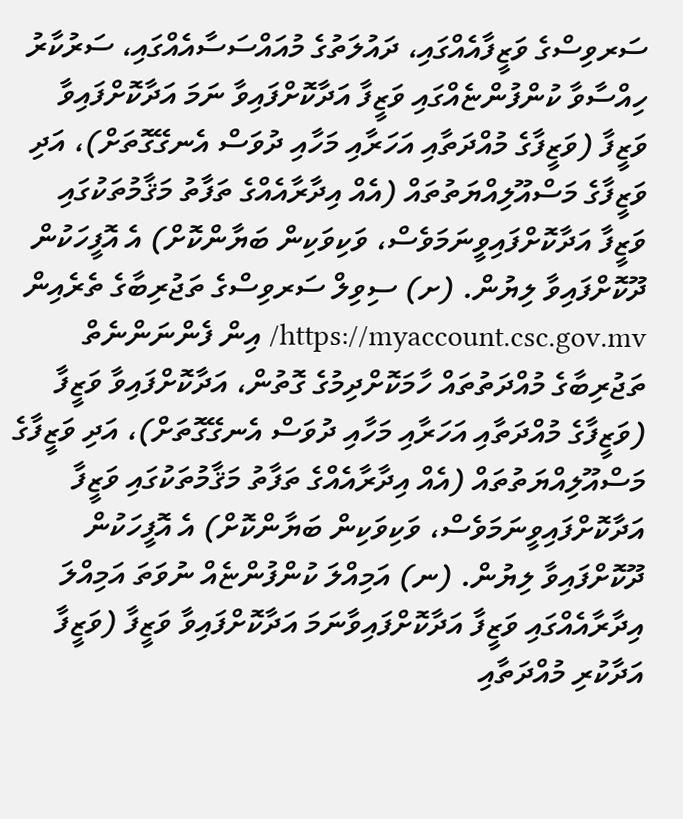ސަރވިސްގެ ވަޒީފާއެއްގައި، ދައުލަތުގެ މުއައްސަސާއެއްގައި، ސަރުކާރު ހިއްސާވާ ކުންފުންޏެއްގައި ވަޒީފާ އަދާކޮށްފައިވާ ނަމަ އަދާކޮށްފައިވާ ވަޒީފާ (ވަޒީފާގެ މުއްދަތާއި އަހަރާއި މަހާއި ދުވަސް އެނގޭގޮތަށް)، އަދި ވަޒީފާގެ މަސްއޫލިއްޔަތުތައް (އެއް އިދާރާއެއްގެ ތަފާތު މަޤާމުތަކުގައި ވަޒީފާ އަދާކޮށްފައިވީނަމަވެސް، ވަކިވަކިން ބަޔާންކޮށް) އެ އޮފީހަކުން ދޫކޮށްފައިވާ ލިޔުން. (ށ) ސިވިލް ސަރވިސްގެ ތަޖުރިބާގެ ތެރެއިން https://myaccount.csc.gov.mv/ އިން ފެންނަންނެތް ތަޖުރިބާގެ މުއްދަތުތައް ހާމަކޮށްދިމުގެ ގޮތުން، އަދާކޮށްފައިވާ ވަޒީފާ (ވަޒީފާގެ މުއްދަތާއި އަހަރާއި މަހާއި ދުވަސް އެނގޭގޮތަށް)، އަދި ވަޒީފާގެ މަސްއޫލިއްޔަތުތައް (އެއް އިދާރާއެއްގެ ތަފާތު މަޤާމުތަކުގައި ވަޒީފާ އަދާކޮށްފައިވީނަމަވެސް، ވަކިވަކިން ބަޔާންކޮށް) އެ އޮފީހަކުން ދޫކޮށްފައިވާ ލިޔުން. (ނ) އަމިއްލަ ކުންފުންޏެއް ނުވަތަ އަމިއްލަ އިދާރާއެއްގައި ވަޒީފާ އަދާކޮށްފައިވާނަމަ އަދާކޮށްފައިވާ ވަޒީފާ (ވަޒީފާ އަދާކުރި މުއްދަތާއި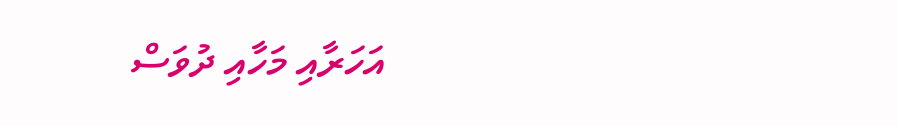އަހަރާއި މަހާއި ދުވަސް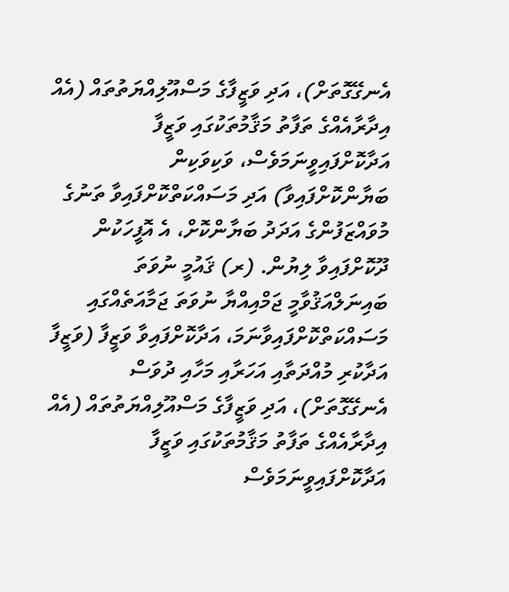އެނގޭގޮތަށް)، އަދި ވަޒީފާގެ މަސްއޫލިއްޔަތުތައް (އެއް އިދާރާއެއްގެ ތަފާތު މަޤާމުތަކުގައި ވަޒީފާ އަދާކޮށްފައިވީނަމަވެސް، ވަކިވަކިން ބަޔާންކޮށްފައިވާ) އަދި މަސައްކަތްކޮށްފައިވާ ތަނުގެ މުވައްޒަފުންގެ އަދަދު ބަޔާންކޮށް، އެ އޮފީހަކުން ދޫކޮށްފައިވާ ލިޔުން. (ރ) ޤައުމީ ނުވަތަ ބައިނަލްއަޤުވާމީ ޖަމްއިއްޔާ ނުވަތަ ޖަމާއަތެއްގައި މަސައްކަތްކޮށްފައިވާނަމަ، އަދާކޮށްފައިވާ ވަޒީފާ (ވަޒީފާ އަދާކުރި މުއްދަތާއި އަހަރާއި މަހާއި ދުވަސް އެނގޭގޮތަށް)، އަދި ވަޒީފާގެ މަސްއޫލިއްޔަތުތައް (އެއް އިދާރާއެއްގެ ތަފާތު މަޤާމުތަކުގައި ވަޒީފާ އަދާކޮށްފައިވީނަމަވެސް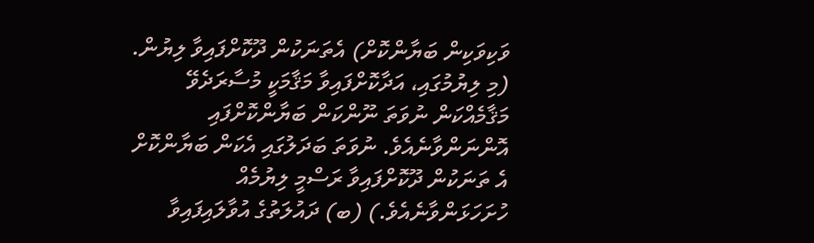ވަކިވަކިން ބަޔާންކޮށް) އެތަނަކުން ދޫކޮށްފައިވާ ލިޔުން. (މި ލިޔުމުގައި، އަދާކޮށްފައިވާ މަޤާމަކީ މުސާރަދެވޭ މަޤާމެއްކަން ނުވަތަ ނޫންކަން ބަޔާންކޮށްފައި އޮންނަންވާނެއެވެ. ނުވަތަ ބަދަލުގައި އެކަން ބަޔާންކޮށް އެ ތަނަކުން ދޫކޮށްފައިވާ ރަސްމީ ލިޔުމެއް ހުށަހަޅަންވާނެއެވެ.) (ބ) ދައުލަތުގެ އުވާލައިފައިވާ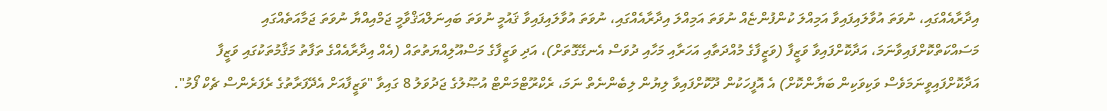އިދާރާއެއްގައި، ނުވަތަ އުވާލައިފައިވާ އަމިއްލަ ކުންފުންޏެއް ނުވަތަ އަމިއްލަ އިދާރާއެއްގައި، ނުވަތަ އުވާލައިފައިވާ ޤައުމީ ނުވަތަ ބައިނަލްއަޤްވާމީ ޖަމްއިއްޔާ ނުވަތަ ޖަމާއަތެއްގައި މަސައްކަތްކޮށްފައިވާނަމަ، އަދާކޮށްފައިވާ ވަޒީފާ (ވަޒީފާގެ މުއްދަތާއި އަހަރާއި މަހާއި ދުވަސް އެނގޭގޮތަށް)، އަދި ވަޒީފާގެ މަސްއޫލިއްޔަތުތައް (އެއް އިދާރާއެއްގެ ތަފާތު މަޤާމުތަކުގައި ވަޒީފާ އަދާކޮށްފައިވީނަމަވެސް ވަކިވަކިން ބަޔާންކޮށް) އެ އޮފީހަކުން ދޫކޮށްފައިވާ ލިޔުން ލިބެންނެތް ނަމަ، ރެކްރޫޓްމަންޓް އުޞޫލުގެ ޖަދުވަލު 8 ގައިވާ "ވަޒީފާއަށް އެދޭފަރާތުގެ ރެފަރެންސް ޗެކް ފޯމު".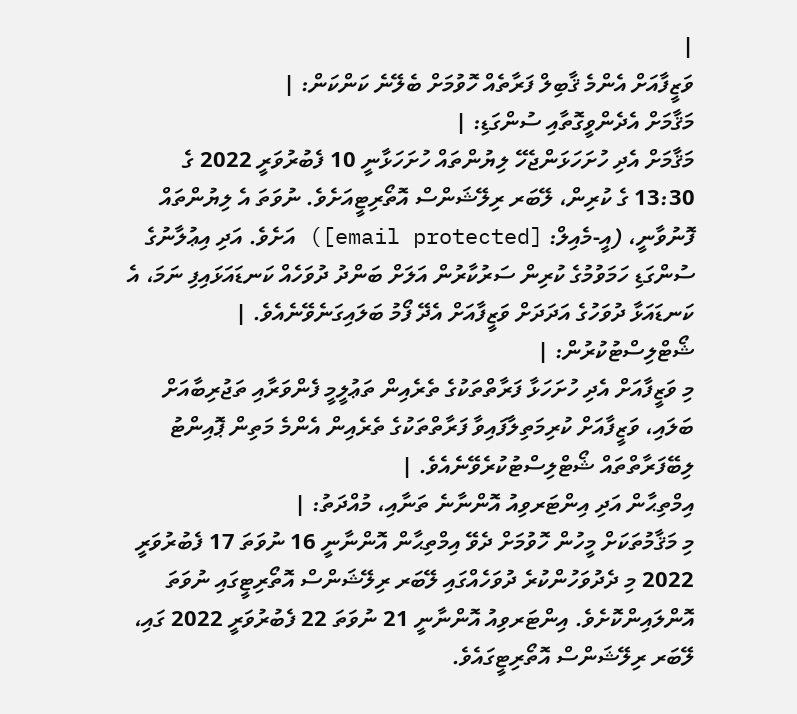|
ވަޒީފާއަށް އެންމެ ޤާބިލް ފަރާތެއް ހޮވުމަށް ބެލޭނެ ކަންކަން: |
މަޤާމަށް އެދެންވީގޮތާއި ސުންގަޑި: |
މަޤާމަށް އެދި ހުށަހަޅަންޖެހޭ ލިޔުންތައް ހުށަހަޅާނީ 10 ފެބުރުވަރީ 2022 ގެ 13:30 ގެ ކުރިން، ލޭބަރ ރިލޭޝަންސް އޮތޯރިޓީއަށެވެ. ނުވަތަ އެ ލިޔުންތައް ފޮނުވާނީ، (އީ-މެއިލް: [email protected]) އަށެވެ. އަދި އިޢުލާނުގެ ސުންގަޑި ހަމަވުމުގެ ކުރިން ސަރުކާރުން އަލަށް ބަންދު ދުވަހެއް ކަނޑައަޅައިފި ނަމަ، އެ ކަނޑައަޅާ ދުވަހުގެ އަދަދަށް ވަޒީފާއަށް އެދޭ ފޯމު ބަލައިގަނެވޭނެއެވެ. |
ޝޯޓްލިސްޓުކުރުން: |
މި ވަޒީފާއަށް އެދި ހުށަހަޅާ ފަރާތްތަކުގެ ތެރެއިން ތަޢުލީމީ ފެންވަރާއި ތަޖުރިބާއަށް ބަލައި، ވަޒީފާއަށް ކުރިމަތިލާފައިވާ ފަރާތްތަކުގެ ތެރެއިން އެންމެ މަތިން ޕޮއިންޓު ލިބޭފަރާތްތައް ޝޯޓްލިސްޓުކުރެވޭނެއެވެ. |
އިމްތިޙާން އަދި އިންޓަރވިއު އޮންނާނެ ތަނާއި، މުއްދަތު: |
މި މަޤާމުތަކަށް މީހުން ހޮވުމަށް ދެވޭ އިމްތިޙާން އޮންނާނީ 16 ނުވަތަ 17 ފެބުރުވަރީ 2022 މި ދެދުވަހުންކުރެ ދުވަހެއްގައި ލޭބަރ ރިލޭޝަންސް އޮތޯރިޓީގައި ނުވަތަ އޮންލައިންކޮށެވެ. އިންޓަރވިއު އޮންނާނީ 21 ނުވަތަ 22 ފެބުރުވަރީ 2022 ގައި، ލޭބަރ ރިލޭޝަންސް އޮތޯރިޓީގައެވެ.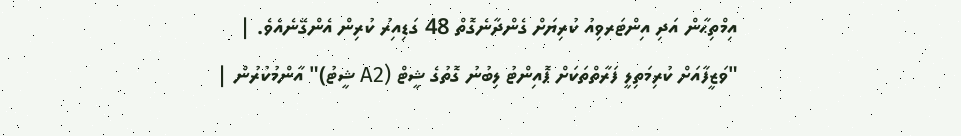އިމްތިޙާން އަދި އިންޓަރވިއު ކުރިޔަށް ގެންދާނެގޮތް 48 ގަޑިއިރު ކުރިން އެންގޭނެއެވެ. |
"ވަޒީފާއަށް ކުރިމަތިލީ ފަރާތްތަކަށް ޕޮއިންޓު ލިބުނު ގޮތުގެ ޝީޓް (A2 ޝީޓު)" އާންމުކުރުން |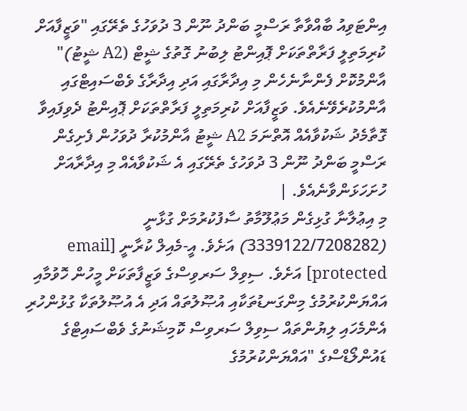އިންޓަވިއު ބާއްވާތާ ރަސްމީ ބަންދު ނޫން 3 ދުވަހުގެ ތެރޭގައި "ވަޒީފާއަށް ކުރިމަތިލީ ފަރާތްތަކަށް ޕޮއިންޓު ލިބުނު ގޮތުގެ ޝީޓް (A2 ޝީޓު)" އާންމުކޮށް ފެންނާނެހެން މި އިދާރާގައި އަދި އިދާރާގެ ވެބްސައިޓްގައި އާންމުކުރެވޭނެއެވެ. ވަޒީފާއަށް ކުރިމަތިލީ ފަރާތްތަކަށް ޕޮއިންޓު ދެވިފައިވާ ގޮތާމެދު ޝަކުވާއެއް އޮތްނަމަ A2 ޝީޓު އާންމުކުރާ ދުވަހުން ފެށިގެން ރަސްމީ ބަންދު ނޫން 3 ދުވަހުގެ ތެރޭގައި އެ ޝަކުވާއެއް މި އިދާރާއަށް ހުށަހަޅަންވާނެއެވެ. |
މި އިޢުލާނާ ގުޅިގެން މަޢުލޫމާތު ސާފުކުރުމަށް ގުޅާނީ (3339122/7208282) އަށެވެ. އީ-މެއިލް ކުރާނީ [email protected] އަށެވެ. ސިވިލް ސަރވިސްގެ ވަޒީފާތަކަށް މީހުން ހޮވުމާއި އައްޔަންކުރުމުގެ މިންގަނޑުތަކާއި އުޞޫލުތައް އަދި އެ އުޞޫލުތަކާ ގުޅުންހުރި އެންމެހައި ލިޔުންތައް ސިވިލް ސަރވިސް ކޮމިޝަނުގެ ވެބްސައިޓްގެ ޑައުންލޯޑްސްގެ "އައްޔަންކުރުމުގެ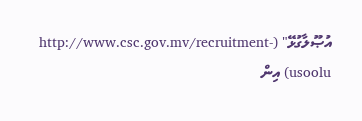އުޞޫލާގުޅޭ" (http://www.csc.gov.mv/recruitment-usoolu) އިން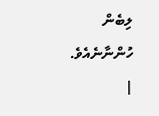ލިބެން ހުންނާނެއެވެ. |